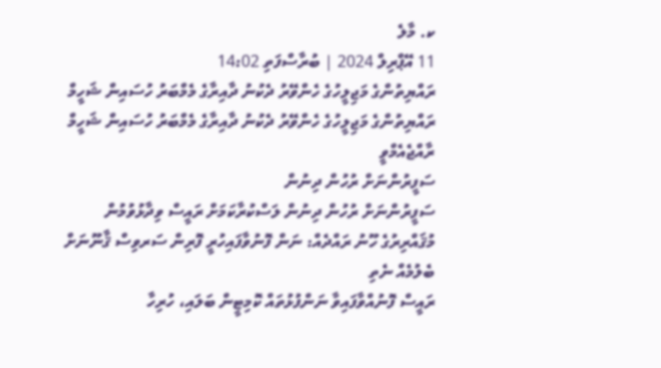ކ. މާލެ
11 އޭޕްރިލް 2024 | ބުރާސްފަތި 14:02
ރައްޔިތުންގެ މަޖިލީހުގެ ހެންވޭރު ދެކުނު ދާއިރާގެ މެމްބަރު ހުސައިން ޝަހީމް
ރައްޔިތުންގެ މަޖިލީހުގެ ހެންވޭރު ދެކުނު ދާއިރާގެ މެމްބަރު ހުސައިން ޝަހީމް
ރާއްޖެއެމްވީ
ސަފީރުންނަށް ރުހުން ދިނުން
ސަފީރުންނަށް ރުހުން ދިނުން ލަސްކުރާކަމަށް ރައީސް ވިދާޅުވުމުން މުޤައްރިރުގެ ހޫނު ރައްދެއް: ނަން ފޮނުވާފައިހުރީ ފޮރިން ސަރވިސް ޤާނޫނަށް ބެލުމެއް ނެތި
ރައީސް ފޮނުއްވާފައިވާ ނަންފުޅުތައް ކޮމިޓީން ބަލައި، ހުރިހާ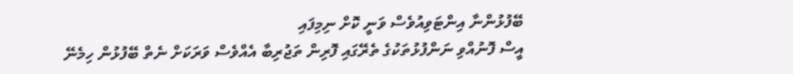ބޭފުޅުންނާ އިންޓަވިއުވެސް ވަނީ ކޮށް ނިމިފައި
އީސް ފޮނުއްވި ނަންފުޅުތަކުގެ ތެރޭގައި ފޮރިން ތަޖުރިބާ އެއްވެސް ވަރަކަށް ނެތް ބޭފުޅުން ހިމެނޭ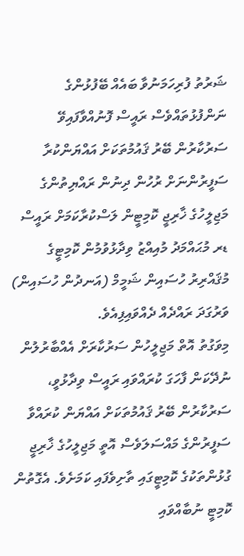ޝަރުތު ފުރިހަމަނުވާ ބައެއް ބޭފުޅުންގެ ނަންފުޅުތައްވެސް ރައީސް ފޮނުއްވާފައިވޭ
ސަރުކާރުން ބޭރު ޤައުމުތަކަށް އައްޔަންކުރާ ސަފީރުންނަށް ރުހުން ދިނުން ރައްޔިތުންގެ މަޖިލީހުގެ ޚާރިޖީ ކޮމިޓީން ލަސްކުރާކަމަށް ރައީސް ޑރ މުޙައްމަދު މުއިއްޒު ވިދާޅުވުމުން ކޮމިޓީގެ މުޤައްރިރު ހުސައިން ޝަމީމް (އަނދުން ހުސައިން) ވަރުގަދަ ރައްދެއް ދެއްވައިފިއެވެ.
މިވަގުތު އޮތް މަޖިލީހުން ސަރުކާރަށް އެއްބާރުލުން ނުދޭކަން ފާހަގަ ކުރައްވައި ރައީސް ވިދާޅުވީ، ސަރުކާރުން ބޭރު ޤައުމުތަކަށް އައްޔަން ކުރައްވާ ސަފީރުންގެ މައްސަލަވެސް އޮތީ މަޖިލީހުގެ ޚާރިޖީ ގުޅުންތަކުގެ ކޮމިޓީގައި ތާށިވެފައި ކަމަށެވެ. އެގޮތުން ކޮމިޓީ ނުބާއްވައި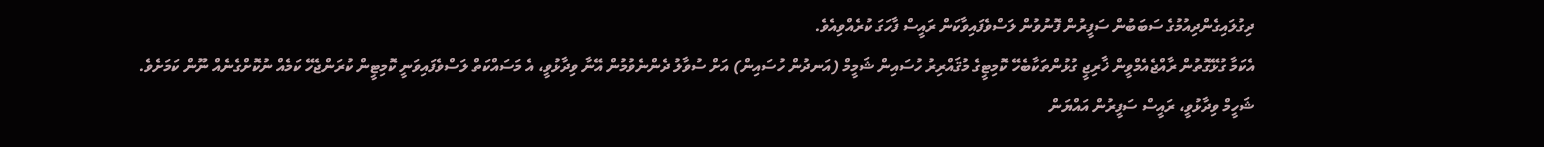ދިގުލައިގެންދިއުމުގެ ސަބަބުން ސަފީރުން ފޮނުވުން ލަސްވެފައިވާކަން ރައީސް ފާހަގަ ކުރެއްވިއެވެ.
އެކަމާ ގުޅޭގޮތުން ރާއްޖެއެމްވީން ޚާރިޖީ ގުޅުންތަކާބެހޭ ކޮމިޓީގެ މުޤައްރިރު ހުސައިން ޝަމީމް (އަނދުން ހުސައިން) އަށް ސުވާލު ދެންނެވުމުން އޭނާ ވިދާޅުވީ، އެ މަސައްކަތް ލަސްވެފައިވަނީ ކޮމިޓީން ކުރަންޖެހޭ ކަމެއް ނުކޮށްގެނެއް ނޫން ކަމަށެވެ.
ޝަހީމް ވިދާޅުވީ، ރައީސް ސަފީރުން އައްޔަން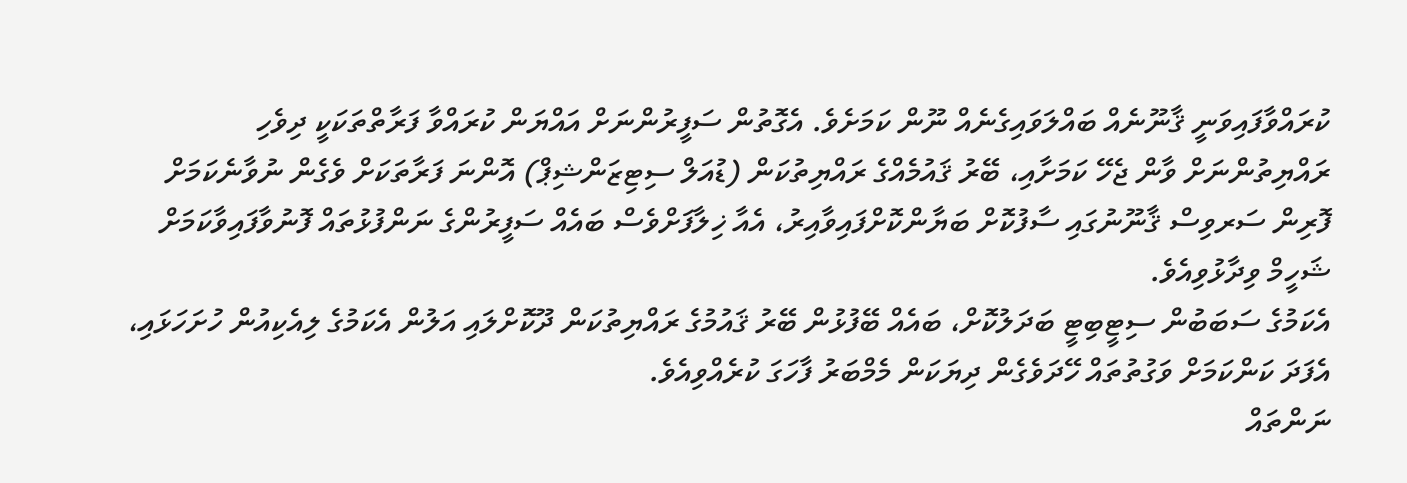ކުރައްވާފައިވަނީ ޤާނޫނެއް ބައްލަވައިގެނެއް ނޫން ކަމަށެވެ. އެގޮތުން ސަފީރުންނަށް އައްޔަން ކުރައްވާ ފަރާތްތަކަކީ ދިވެހި ރައްޔިތުންނަށް ވާން ޖެހޭ ކަމަށާއި، ބޭރު ޤައުމެއްގެ ރައްޔިތުކަން (ޑުއަލް ސިޓިޒަންޝިޕް) އޮންނަ ފަރާތަކަށް ވެގެން ނުވާނެކަމަށް ފޮރިން ސަރވިސް ޤާނޫނުގައި ސާފުކޮށް ބަޔާންކޮށްފައިވާއިރު، އެއާ ޚިލާފަށްވެސް ބައެއް ސަފީރުންގެ ނަންފުޅުތައް ފޮނުވާފައިވާކަމަށް ޝަހީމް ވިދާޅުވިއެވެ.
އެކަމުގެ ސަބަބުން ސިޓީބިޓީ ބަދަލުކޮށް، ބައެއް ބޭފުޅުން ބޭރު ޤައުމުގެ ރައްޔިތުކަން ދޫކޮށްލައި އަލުން އެކަމުގެ ލިއެކިއުން ހުށަހަޅައި، އެފަދަ ކަންކަމަށް ވަގުތުތައް ހޭދަވެގެން ދިޔަކަން މެމްބަރު ފާހަގަ ކުރެއްވިއެވެ.
ނަންތައް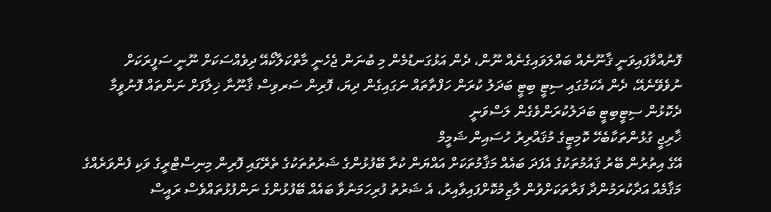ފޮނުއްވާފައިވަނީ ޤާނޫނެއް ބައްލަވައިގެނެއް ނޫން، ދެން އަޅުގަނޑުމެން މި ބުނަން ޖެހެނީ މާތްކަލާކޯއޭ ދިވެއްސަކަށް ނޫނީ ސަފީރަކަށް ނުވެވޭނެއޭ، ދެން އެކަމުގައި ސިޓީ ބިޓީ ބަދަލު ކުރަން ހަފްތާތައް ނަގައިގެން ދިޔަ، ފޮރިން ސަރވިސް ޤާނޫނާ ޚިލާފަށް ނަންތައް ފޮނުވީމާ ދެކޮޅުން ސިޓީބިޓީ ބަދަލުކުރަންވެގެން ލަސްވަނީ
ޚާރިޖީ ގުޅުންތަކާބެހޭ ކޮމިޓީގެ މުޤައްރިރު ހުސައިން ޝަމީމް
އޭގެ އިތުރުން ބޭރު ޤައުމުތަކުގެ އެފަދަ ބައެއް މަޤާމުތަކަށް އައްޔަން ކުރާ ބޭފުޅުންގެ ޝަރުތުތަކުގެ ތެރޭގައި ފޮރިން މިނިސްޓްރީގެ ވަކި ފެންވަރެއްގެ މަޤާމެއް އަދާކުރަމުންދާ ފަރާތަކަށްވުން ލާޒިމުކޮށްފައިވާއިރު، އެ ޝަރުތު ފުރިހަމަނުވާ ބައެއް ބޭފުޅުންގެ ނަންފުޅުތައްވެސް ރައީސް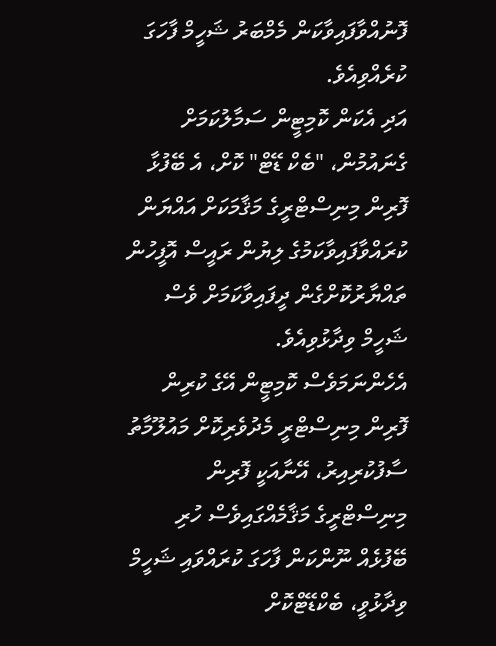ފޮނުއްވާފައިވާކަން މެމްބަރު ޝަހީމް ފާހަގަ ކުރެއްވިއެވެ.
އަދި އެކަން ކޮމިޓީން ސަމާލުކަމަށް ގެނައުމުން، "ބެކް ޑޭޓް" ކޮށް، އެ ބޭފުޅާ ފޮރިން މިނިސްޓްރީގެ މަޤާމަކަށް އައްޔަން ކުރައްވާފައިވާކަމުގެ ލިޔުން ރައީސް އޮފީހުން ތައްޔާރުކޮށްގެން ދީފައިވާކަމަށް ވެސް ޝަހީމް ވިދާޅުވިއެވެ.
އެހެންނަމަވެސް ކޮމިޓީން އޭގެ ކުރިން ފޮރިން މިނިސްޓްރީ މެދުވެރިކޮށް މައުލޫމާތު ސާފުކުރިއިރު، އޭނާއަކީ ފޮރިން މިނިސްޓްރީގެ މަޤާމެއްގައިވެސް ހުރި ބޭފުޅެއް ނޫންކަން ފާހަގަ ކުރައްވައި ޝަހީމް ވިދާޅުވީ، ބެކްޑޭޓްކޮށް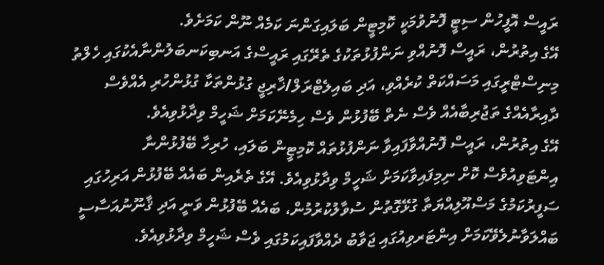ރައީސް އޮފީހުން ސިޓީ ފޮނުވުމަކީ ކޮމިޓީން ބަލައިގަންނަ ކަމެއް ނޫން ކަމަށެވެ.
އޭގެ އިތުރުން، ރައީސް ފޮނުއްވި ނަންފުޅުތަކުގެ ތެރޭގައި ރައީސްގެ އަނބިކަނބަލުންނާއެކުގައި ހެލްތު މިނިސްޓްރީގައި މަސައްކަތް ކުރެއްވި، އަދި ބައިލެޓްރަލް/ޚާރިޖީ ގުޅުންތަކާ ގުޅުންހުރި އެއްވެސް ދާއިރާއެއްގެ ތަޖުރިބާއެއް ވެސް ނެތް ބޭފުޅުން ވެސް ހިމެނޭކަމަށް ޝަހީމް ވިދާޅުވިއެވެ.
އޭގެ އިތުރުން، ރައީސް ފޮނުއްވާފައިވާ ނަންފުޅުތައް ކޮމިޓީން ބަލައި، ހުރިހާ ބޭފުޅުންނާ އިންޓަވިއުވެސް ކޮށް ނިމިފައިވާކަމަށް ޝަހީމް ވިދާޅުވިއެވެ. އޭގެ ތެރެއިން ބައެއް ބޭފުޅުން އަރިހުގައި ސަފީރުކަމުގެ މަސްއޫލިއްޔަތާ ގުޅޭގޮތުން ސުވާލުކުރުމުން، ބައެއް ބޭފުޅުން ވަނީ އަދި ޤާނޫނުއަސާސީ ބައްލަވާނުލެވޭކަމަށް އިންޓަރވިއުގައި ޖަވާބު ދެއްވާފައިކަމުގައި ވެސް ޝަހީމް ވިދާޅުވިއެވެ.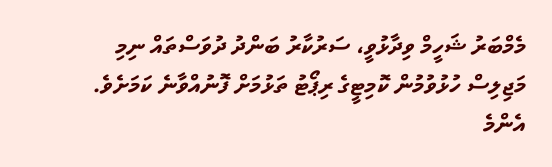މެމްބަރު ޝަހީމް ވިދާޅުވީ، ސަރުކާރު ބަންދު ދުވަސްތައް ނިމި މަޖިލިސް ހުޅުވުމުން ކޮމިޓީގެ ރިޕޯޓު ތަޅުމަށް ފޮނުއްވާނެ ކަމަށެވެ.
އެންމެ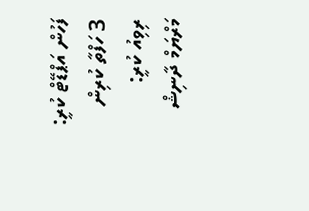ފަހުން އަޕްޑޭޓް ކުރީ: 3 ހަފްތާ ކުރިން
ރިވިއު ކުރީ: މަރްޔަމް ދާނިޝް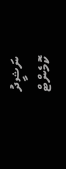ނަޝީދު
ކޮމެންޓް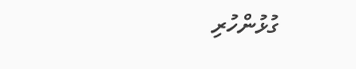ގުޅުންހުރި